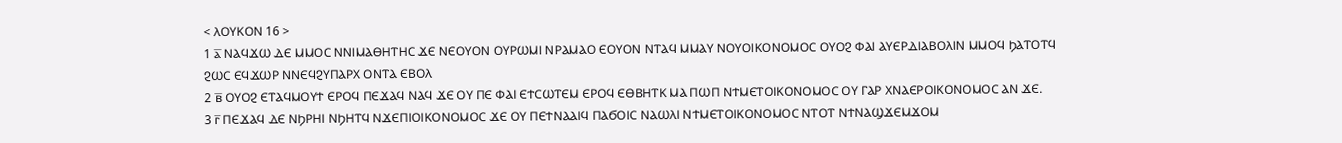< ⲖⲞⲨⲔⲞⲚ 16 >
1 ⲁ̅ ⲚⲀϤϪⲰ ⲆⲈ ⲘⲘⲞⲤ ⲚⲚⲒⲘⲀⲐⲎⲦⲎⲤ ϪⲈ ⲚⲈⲞⲨⲞⲚ ⲞⲨⲢⲰⲘⲒ ⲚⲢⲀⲘⲀⲞ ⲈⲞⲨⲞⲚ ⲚⲦⲀϤ ⲘⲘⲀⲨ ⲚⲞⲨⲞⲒⲔⲞⲚⲞⲘⲞⲤ ⲞⲨⲞϨ ⲪⲀⲒ ⲀⲨⲈⲢⲆⲒⲀⲂⲞⲖⲒⲚ ⲘⲘⲞϤ ϦⲀⲦⲞⲦϤ ϨⲰⲤ ⲈϤϪⲰⲢ ⲚⲚⲈϤϨⲨⲠⲀⲢⲬ ⲞⲚⲦⲀ ⲈⲂⲞⲖ
2 ⲃ̅ ⲞⲨⲞϨ ⲈⲦⲀϤⲘⲞⲨϮ ⲈⲢⲞϤ ⲠⲈϪⲀϤ ⲚⲀϤ ϪⲈ ⲞⲨ ⲠⲈ ⲪⲀⲒ ⲈϮⲤⲰⲦⲈⲘ ⲈⲢⲞϤ ⲈⲐⲂⲎⲦⲔ ⲘⲀ ⲠⲰⲠ ⲚϮⲘⲈⲦⲞⲒⲔⲞⲚⲞⲘⲞⲤ ⲞⲨ ⲄⲀⲢ ⲬⲚⲀⲈⲢⲞⲒⲔⲞⲚⲞⲘⲞⲤ ⲀⲚ ϪⲈ.
3 ⲅ̅ ⲠⲈϪⲀϤ ⲆⲈ ⲚϦⲢⲎⲒ ⲚϦⲎⲦϤ ⲚϪⲈⲠⲒⲞⲒⲔⲞⲚⲞⲘⲞⲤ ϪⲈ ⲞⲨ ⲠⲈϮⲚⲀⲀⲒϤ ⲠⲀϬⲞⲒⲤ ⲚⲀⲰⲖⲒ ⲚϮⲘⲈⲦⲞⲒⲔⲞⲚⲞⲘⲞⲤ ⲚⲦⲞⲦ ⲚϮⲚⲀϢϪⲈⲘϪⲞⲘ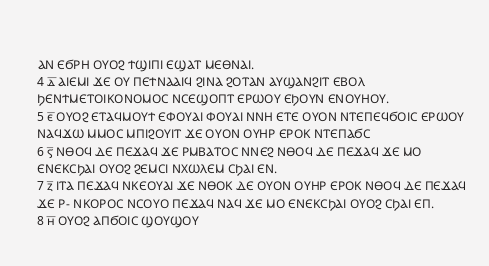ⲀⲚ ⲈϬⲢⲎ ⲞⲨⲞϨ ϮϢⲒⲠⲒ ⲈϢⲀⲦ ⲘⲈⲐⲚⲀⲒ.
4 ⲇ̅ ⲀⲒⲈⲘⲒ ϪⲈ ⲞⲨ ⲠⲈϮⲚⲀⲀⲒϤ ϨⲒⲚⲀ ϨⲞⲦⲀⲚ ⲀⲨϢⲀⲚϨⲒⲦ ⲈⲂⲞⲖ ϦⲈⲚϮⲘⲈⲦⲞⲒⲔⲞⲚⲞⲘⲞⲤ ⲚⲤⲈϢⲞⲠⲦ ⲈⲢⲰⲞⲨ ⲈϦⲞⲨⲚ ⲈⲚⲞⲨⲎⲞⲨ.
5 ⲉ̅ ⲞⲨⲞϨ ⲈⲦⲀϤⲘⲞⲨϮ ⲈⲪⲞⲨⲀⲒ ⲪⲞⲨⲀⲒ ⲚⲚⲎ ⲈⲦⲈ ⲞⲨⲞⲚ ⲚⲦⲈⲠⲈϤϬⲞⲒⲤ ⲈⲢⲰⲞⲨ ⲚⲀϤϪⲰ ⲘⲘⲞⲤ ⲘⲠⲒϨⲞⲨⲒⲦ ϪⲈ ⲞⲨⲞⲚ ⲞⲨⲎⲢ ⲈⲢⲞⲔ ⲚⲦⲈⲠⲀϬⲤ
6 ⲋ̅ ⲚⲐⲞϤ ⲆⲈ ⲠⲈϪⲀϤ ϪⲈ ⲢⲘⲂⲀⲦⲞⲤ ⲚⲚⲈϨ ⲚⲐⲞϤ ⲆⲈ ⲠⲈϪⲀϤ ϪⲈ ⲘⲞ ⲈⲚⲈⲔⲤϦⲀⲒ ⲞⲨⲞϨ ϨⲈⲘⲤⲒ ⲚⲬⲰⲖⲈⲘ ⲤϦⲀⲒ ⲈⲚ.
7 ⲍ̅ ⲒⲦⲀ ⲠⲈϪⲀϤ ⲚⲔⲈⲞⲨⲀⲒ ϪⲈ ⲚⲐⲞⲔ ⲆⲈ ⲞⲨⲞⲚ ⲞⲨⲎⲢ ⲈⲢⲞⲔ ⲚⲐⲞϤ ⲆⲈ ⲠⲈϪⲀϤ ϪⲈ Ⲣ- ⲚⲔⲞⲢⲞⲤ ⲚⲤⲞⲨⲞ ⲠⲈϪⲀϤ ⲚⲀϤ ϪⲈ ⲘⲞ ⲈⲚⲈⲔⲤϦⲀⲒ ⲞⲨⲞϨ ⲤϦⲀⲒ ⲈⲠ.
8 ⲏ̅ ⲞⲨⲞϨ ⲀⲠϬⲞⲒⲤ ϢⲞⲨϢⲞⲨ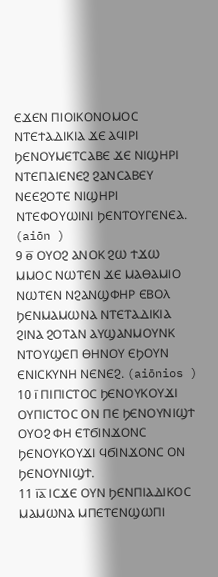ⲈϪⲈⲚ ⲠⲒⲞⲒⲔⲞⲚⲞⲘⲞⲤ ⲚⲦⲈϮⲀⲆⲒⲔⲒⲀ ϪⲈ ⲀϤⲒⲢⲒ ϦⲈⲚⲞⲨⲘⲈⲦⲤⲀⲂⲈ ϪⲈ ⲚⲒϢⲎⲢⲒ ⲚⲦⲈⲠⲀⲒⲈⲚⲈϨ ϨⲀⲚⲤⲀⲂⲈⲨ ⲚⲈⲈϨⲞⲦⲈ ⲚⲒϢⲎⲢⲒ ⲚⲦⲈⲪⲞⲨⲰⲒⲚⲒ ϦⲈⲚⲦⲞⲨⲄⲈⲚⲈⲀ. (aiōn )
9 ⲑ̅ ⲞⲨⲞϨ ⲀⲚⲞⲔ ϨⲰ ϮϪⲰ ⲘⲘⲞⲤ ⲚⲰⲦⲈⲚ ϪⲈ ⲘⲀⲐⲀⲘⲒⲞ ⲚⲰⲦⲈⲚ ⲚϨⲀⲚϢⲪⲎⲢ ⲈⲂⲞⲖ ϦⲈⲚⲘⲀⲘⲰⲚⲀ ⲚⲦⲈⲦⲀⲆⲒⲔⲒⲀ ϨⲒⲚⲀ ϨⲞⲦⲀⲚ ⲀⲨϢⲀⲚⲘⲞⲨⲚⲔ ⲚⲦⲞⲨϢⲈⲠ ⲐⲎⲚⲞⲨ ⲈϦⲞⲨⲚ ⲈⲚⲒⲤⲔⲨⲚⲎ ⲚⲈⲚⲈϨ. (aiōnios )
10 ⲓ̅ ⲠⲒⲠⲒⲤⲦⲞⲤ ϦⲈⲚⲞⲨⲔⲞⲨϪⲒ ⲞⲨⲠⲒⲤⲦⲞⲤ ⲞⲚ ⲠⲈ ϦⲈⲚⲞⲨⲚⲒϢϮ ⲞⲨⲞϨ ⲪⲎ ⲈⲦϬⲒⲚϪⲞⲚⲤ ϦⲈⲚⲞⲨⲔⲞⲨϪⲒ ϤϬⲒⲚϪⲞⲚⲤ ⲞⲚ ϦⲈⲚⲞⲨⲚⲒϢϮ.
11 ⲓ̅ⲁ̅ ⲒⲤϪⲈ ⲞⲨⲚ ϦⲈⲚⲠⲒⲀⲆⲒⲔⲞⲤ ⲘⲀⲘⲰⲚⲀ ⲘⲠⲈⲦⲈⲚϢⲰⲠⲒ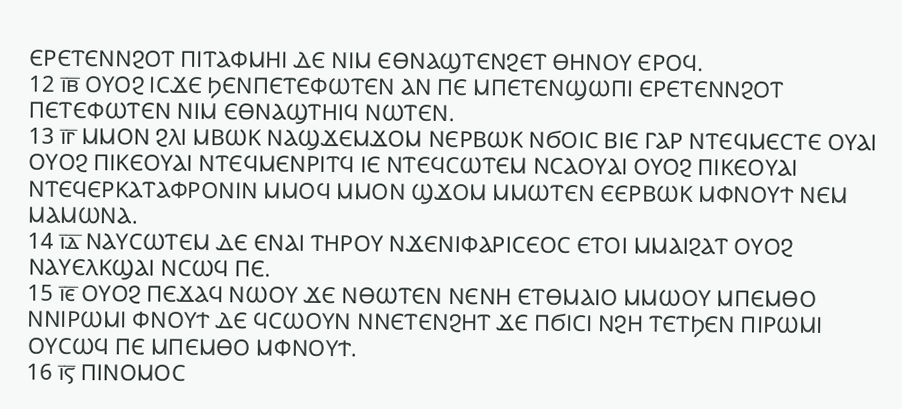ⲈⲢⲈⲦⲈⲚⲚϨⲞⲦ ⲠⲒⲦⲀⲪⲘⲎⲒ ⲆⲈ ⲚⲒⲘ ⲈⲐⲚⲀϢⲦⲈⲚϨⲈⲦ ⲐⲎⲚⲞⲨ ⲈⲢⲞϤ.
12 ⲓ̅ⲃ̅ ⲞⲨⲞϨ ⲒⲤϪⲈ ϦⲈⲚⲠⲈⲦⲈⲪⲰⲦⲈⲚ ⲀⲚ ⲠⲈ ⲘⲠⲈⲦⲈⲚϢⲰⲠⲒ ⲈⲢⲈⲦⲈⲚⲚϨⲞⲦ ⲠⲈⲦⲈⲪⲰⲦⲈⲚ ⲚⲒⲘ ⲈⲐⲚⲀϢⲦⲎⲒϤ ⲚⲰⲦⲈⲚ.
13 ⲓ̅ⲅ̅ ⲘⲘⲞⲚ ϨⲖⲒ ⲘⲂⲰⲔ ⲚⲀϢϪⲈⲘϪⲞⲘ ⲚⲈⲢⲂⲰⲔ ⲚϬⲞⲒⲤ ⲂⲒⲈ ⲄⲀⲢ ⲚⲦⲈϤⲘⲈⲤⲦⲈ ⲞⲨⲀⲒ ⲞⲨⲞϨ ⲠⲒⲔⲈⲞⲨⲀⲒ ⲚⲦⲈϤⲘⲈⲚⲢⲒⲦϤ ⲒⲈ ⲚⲦⲈϤⲤⲰⲦⲈⲘ ⲚⲤⲀⲞⲨⲀⲒ ⲞⲨⲞϨ ⲠⲒⲔⲈⲞⲨⲀⲒ ⲚⲦⲈϤⲈⲢⲔⲀⲦⲀⲪⲢⲞⲚⲒⲚ ⲘⲘⲞϤ ⲘⲘⲞⲚ ϢϪⲞⲘ ⲘⲘⲰⲦⲈⲚ ⲈⲈⲢⲂⲰⲔ ⲘⲪⲚⲞⲨϮ ⲚⲈⲘ ⲘⲀⲘⲰⲚⲀ.
14 ⲓ̅ⲇ̅ ⲚⲀⲨⲤⲰⲦⲈⲘ ⲆⲈ ⲈⲚⲀⲒ ⲦⲎⲢⲞⲨ ⲚϪⲈⲚⲒⲪⲀⲢⲒⲤⲈⲞⲤ ⲈⲦⲞⲒ ⲘⲘⲀⲒϨⲀⲦ ⲞⲨⲞϨ ⲚⲀⲨⲈⲖⲔϢⲀⲒ ⲚⲤⲰϤ ⲠⲈ.
15 ⲓ̅ⲉ̅ ⲞⲨⲞϨ ⲠⲈϪⲀϤ ⲚⲰⲞⲨ ϪⲈ ⲚⲐⲰⲦⲈⲚ ⲚⲈⲚⲎ ⲈⲦⲐⲘⲀⲒⲞ ⲘⲘⲰⲞⲨ ⲘⲠⲈⲘⲐⲞ ⲚⲚⲒⲢⲰⲘⲒ ⲪⲚⲞⲨϮ ⲆⲈ ϤⲤⲰⲞⲨⲚ ⲚⲚⲈⲦⲈⲚϨⲎⲦ ϪⲈ ⲠϬⲒⲤⲒ ⲚϨⲎ ⲦⲈⲦϦⲈⲚ ⲠⲒⲢⲰⲘⲒ ⲞⲨⲤⲰϤ ⲠⲈ ⲘⲠⲈⲘⲐⲞ ⲘⲪⲚⲞⲨϮ.
16 ⲓ̅ⲋ̅ ⲠⲒⲚⲞⲘⲞⲤ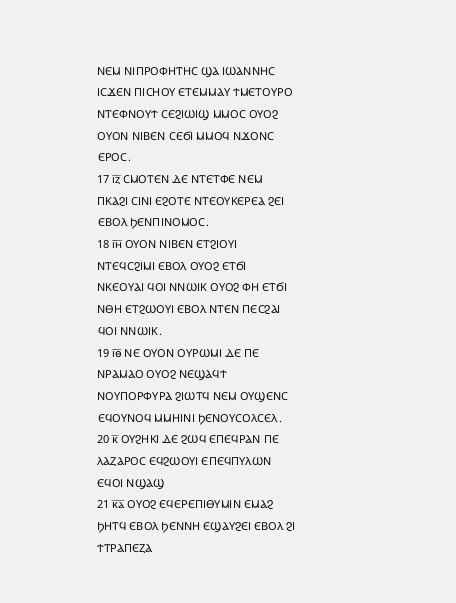ⲚⲈⲘ ⲚⲒⲠⲢⲞⲪⲎⲦⲎⲤ ϢⲀ ⲒⲰⲀⲚⲚⲎⲤ ⲒⲤϪⲈⲚ ⲠⲒⲤⲎⲞⲨ ⲈⲦⲈⲘⲘⲀⲨ ϮⲘⲈⲦⲞⲨⲢⲞ ⲚⲦⲈⲪⲚⲞⲨϮ ⲤⲈϨⲒⲰⲒϢ ⲘⲘⲞⲤ ⲞⲨⲞϨ ⲞⲨⲞⲚ ⲚⲒⲂⲈⲚ ⲤⲈϬⲒ ⲘⲘⲞϤ ⲚϪⲞⲚⲤ ⲈⲢⲞⲤ.
17 ⲓ̅ⲍ̅ ⲤⲘⲞⲦⲈⲚ ⲆⲈ ⲚⲦⲈⲦⲪⲈ ⲚⲈⲘ ⲠⲔⲀϨⲒ ⲤⲒⲚⲒ ⲈϨⲞⲦⲈ ⲚⲦⲈⲞⲨⲔⲈⲢⲈⲀ ϨⲈⲒ ⲈⲂⲞⲖ ϦⲈⲚⲠⲒⲚⲞⲘⲞⲤ.
18 ⲓ̅ⲏ̅ ⲞⲨⲞⲚ ⲚⲒⲂⲈⲚ ⲈⲦϨⲒⲞⲨⲒ ⲚⲦⲈϤⲤϨⲒⲘⲒ ⲈⲂⲞⲖ ⲞⲨⲞϨ ⲈⲦϬⲒ ⲚⲔⲈⲞⲨⲀⲒ ϤⲞⲒ ⲚⲚⲰⲒⲔ ⲞⲨⲞϨ ⲪⲎ ⲈⲦϬⲒ ⲚⲐⲎ ⲈⲦϨⲰⲞⲨⲒ ⲈⲂⲞⲖ ⲚⲦⲈⲚ ⲠⲈⲤϨⲀⲒ ϤⲞⲒ ⲚⲚⲰⲒⲔ.
19 ⲓ̅ⲑ̅ ⲚⲈ ⲞⲨⲞⲚ ⲞⲨⲢⲰⲘⲒ ⲆⲈ ⲠⲈ ⲚⲢⲀⲘⲀⲞ ⲞⲨⲞϨ ⲚⲈϢⲀϤϮ ⲚⲞⲨⲠⲞⲢⲪⲨⲢⲀ ϨⲒⲰⲦϤ ⲚⲈⲘ ⲞⲨϢⲈⲚⲤ ⲈϤⲞⲨⲚⲞϤ ⲘⲘⲎⲒⲚⲒ ϦⲈⲚⲞⲨⲤⲞⲖⲤⲈⲖ.
20 ⲕ̅ ⲞⲨϨⲎⲔⲒ ⲆⲈ ϨⲰϤ ⲈⲠⲈϤⲢⲀⲚ ⲠⲈ ⲖⲀⲌⲀⲢⲞⲤ ⲈϤϨⲰⲞⲨⲒ ⲈⲠⲈϤⲠⲨⲖⲰⲚ ⲈϤⲞⲒ ⲚϢⲀϢ
21 ⲕ̅ⲁ̅ ⲞⲨⲞϨ ⲈϤⲈⲢⲈⲠⲒⲐⲨⲘⲒⲚ ⲈⲘⲀϨ ϦⲎⲦϤ ⲈⲂⲞⲖ ϦⲈⲚⲚⲎ ⲈϢⲀⲨϨⲈⲒ ⲈⲂⲞⲖ ϨⲒ ϮⲦⲢⲀⲠⲈⲌⲀ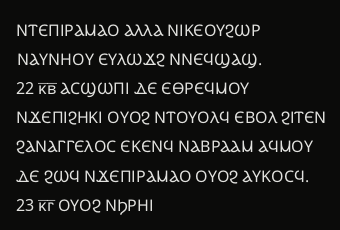ⲚⲦⲈⲠⲒⲢⲀⲘⲀⲞ ⲀⲖⲖⲀ ⲚⲒⲔⲈⲞⲨϨⲰⲢ ⲚⲀⲨⲚⲎⲞⲨ ⲈⲨⲖⲰϪϨ ⲚⲚⲈϤϢⲀϢ.
22 ⲕ̅ⲃ̅ ⲀⲤϢⲰⲠⲒ ⲆⲈ ⲈⲐⲢⲈϤⲘⲞⲨ ⲚϪⲈⲠⲒϨⲎⲔⲒ ⲞⲨⲞϨ ⲚⲦⲞⲨⲞⲖϤ ⲈⲂⲞⲖ ϨⲒⲦⲈⲚ ϨⲀⲚⲀⲄⲄⲈⲖⲞⲤ ⲈⲔⲈⲚϤ ⲚⲀⲂⲢⲀⲀⲘ ⲀϤⲘⲞⲨ ⲆⲈ ϨⲰϤ ⲚϪⲈⲠⲒⲢⲀⲘⲀⲞ ⲞⲨⲞϨ ⲀⲨⲔⲞⲤϤ.
23 ⲕ̅ⲅ̅ ⲞⲨⲞϨ ⲚϦⲢⲎⲒ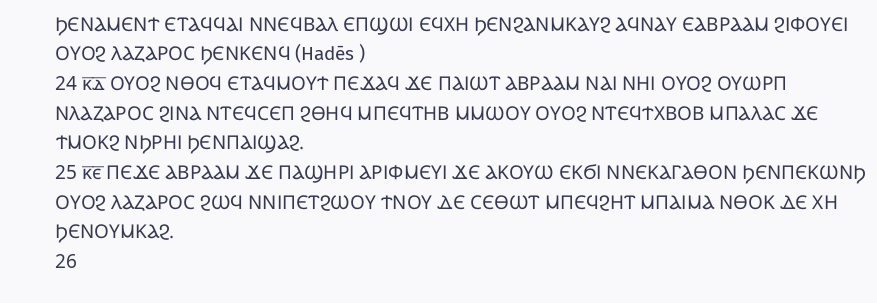ϦⲈⲚⲀⲘⲈⲚϮ ⲈⲦⲀϤϤⲀⲒ ⲚⲚⲈϤⲂⲀⲖ ⲈⲠϢⲰⲒ ⲈϤⲬⲎ ϦⲈⲚϨⲀⲚⲘⲔⲀⲨϨ ⲀϤⲚⲀⲨ ⲈⲀⲂⲢⲀⲀⲘ ϨⲒⲪⲞⲨⲈⲒ ⲞⲨⲞϨ ⲖⲀⲌⲀⲢⲞⲤ ϦⲈⲚⲔⲈⲚϤ (Hadēs )
24 ⲕ̅ⲇ̅ ⲞⲨⲞϨ ⲚⲐⲞϤ ⲈⲦⲀϤⲘⲞⲨϮ ⲠⲈϪⲀϤ ϪⲈ ⲠⲀⲒⲰⲦ ⲀⲂⲢⲀⲀⲘ ⲚⲀⲒ ⲚⲎⲒ ⲞⲨⲞϨ ⲞⲨⲰⲢⲠ ⲚⲖⲀⲌⲀⲢⲞⲤ ϨⲒⲚⲀ ⲚⲦⲈϤⲤⲈⲠ ϨⲐⲎϤ ⲘⲠⲈϤⲦⲎⲂ ⲘⲘⲰⲞⲨ ⲞⲨⲞϨ ⲚⲦⲈϤϮⲬⲂⲞⲂ ⲘⲠⲀⲖⲀⲤ ϪⲈ ϮⲘⲞⲔϨ ⲚϦⲢⲎⲒ ϦⲈⲚⲠⲀⲒϢⲀϨ.
25 ⲕ̅ⲉ̅ ⲠⲈϪⲈ ⲀⲂⲢⲀⲀⲘ ϪⲈ ⲠⲀϢⲎⲢⲒ ⲀⲢⲒⲪⲘⲈⲨⲒ ϪⲈ ⲀⲔⲞⲨⲰ ⲈⲔϬⲒ ⲚⲚⲈⲔⲀⲄⲀⲐⲞⲚ ϦⲈⲚⲠⲈⲔⲰⲚϦ ⲞⲨⲞϨ ⲖⲀⲌⲀⲢⲞⲤ ϨⲰϤ ⲚⲚⲒⲠⲈⲦϨⲰⲞⲨ ϮⲚⲞⲨ ⲆⲈ ⲤⲈⲐⲰⲦ ⲘⲠⲈϤϨⲎⲦ ⲘⲠⲀⲒⲘⲀ ⲚⲐⲞⲔ ⲆⲈ ⲬⲎ ϦⲈⲚⲞⲨⲘⲔⲀϨ.
26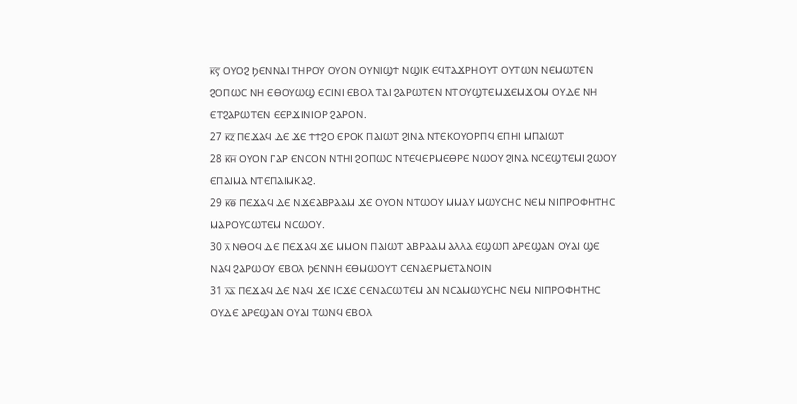ⲕ̅ⲋ̅ ⲞⲨⲞϨ ϦⲈⲚⲚⲀⲒ ⲦⲎⲢⲞⲨ ⲞⲨⲞⲚ ⲞⲨⲚⲒϢϮ ⲚϢⲒⲔ ⲈϤⲦⲀϪⲢⲎⲞⲨⲦ ⲞⲨⲦⲰⲚ ⲚⲈⲘⲰⲦⲈⲚ ϨⲞⲠⲰⲤ ⲚⲎ ⲈⲐⲞⲨⲰϢ ⲈⲤⲒⲚⲒ ⲈⲂⲞⲖ ⲦⲀⲒ ϨⲀⲢⲰⲦⲈⲚ ⲚⲦⲞⲨϢⲦⲈⲘϪⲈⲘϪⲞⲘ ⲞⲨⲆⲈ ⲚⲎ ⲈⲦϨⲀⲢⲰⲦⲈⲚ ⲈⲈⲢϪⲒⲚⲒⲞⲢ ϨⲀⲢⲞⲚ.
27 ⲕ̅ⲍ̅ ⲠⲈϪⲀϤ ⲆⲈ ϪⲈ ϮϮϨⲞ ⲈⲢⲞⲔ ⲠⲀⲒⲰⲦ ϨⲒⲚⲀ ⲚⲦⲈⲔⲞⲨⲞⲢⲠϤ ⲈⲠⲎⲒ ⲘⲠⲀⲒⲰⲦ
28 ⲕ̅ⲏ̅ ⲞⲨⲞⲚ ⲄⲀⲢ ⲈⲚⲤⲞⲚ ⲚⲦⲎⲒ ϨⲞⲠⲰⲤ ⲚⲦⲈϤⲈⲢⲘⲈⲐⲢⲈ ⲚⲰⲞⲨ ϨⲒⲚⲀ ⲚⲤⲈϢⲦⲈⲘⲒ ϨⲰⲞⲨ ⲈⲠⲀⲒⲘⲀ ⲚⲦⲈⲠⲀⲒⲘⲔⲀϨ.
29 ⲕ̅ⲑ̅ ⲠⲈϪⲀϤ ⲆⲈ ⲚϪⲈⲀⲂⲢⲀⲀⲘ ϪⲈ ⲞⲨⲞⲚ ⲚⲦⲰⲞⲨ ⲘⲘⲀⲨ ⲘⲰⲨⲤⲎⲤ ⲚⲈⲘ ⲚⲒⲠⲢⲞⲪⲎⲦⲎⲤ ⲘⲀⲢⲞⲨⲤⲰⲦⲈⲘ ⲚⲤⲰⲞⲨ.
30 ⲗ̅ ⲚⲐⲞϤ ⲆⲈ ⲠⲈϪⲀϤ ϪⲈ ⲘⲘⲞⲚ ⲠⲀⲒⲰⲦ ⲀⲂⲢⲀⲀⲘ ⲀⲖⲖⲀ ⲈϢⲰⲠ ⲀⲢⲈϢⲀⲚ ⲞⲨⲀⲒ ϢⲈ ⲚⲀϤ ϨⲀⲢⲰⲞⲨ ⲈⲂⲞⲖ ϦⲈⲚⲚⲎ ⲈⲐⲘⲰⲞⲨⲦ ⲤⲈⲚⲀⲈⲢⲘⲈⲦⲀⲚⲞⲒⲚ
31 ⲗ̅ⲁ̅ ⲠⲈϪⲀϤ ⲆⲈ ⲚⲀϤ ϪⲈ ⲒⲤϪⲈ ⲤⲈⲚⲀⲤⲰⲦⲈⲘ ⲀⲚ ⲚⲤⲀⲘⲰⲨⲤⲎⲤ ⲚⲈⲘ ⲚⲒⲠⲢⲞⲪⲎⲦⲎⲤ ⲞⲨⲆⲈ ⲀⲢⲈϢⲀⲚ ⲞⲨⲀⲒ ⲦⲰⲚϤ ⲈⲂⲞⲖ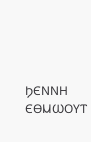ϦⲈⲚⲚⲎ ⲈⲐⲘⲰⲞⲨⲦ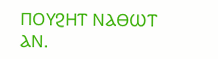ⲠⲞⲨϨⲎⲦ ⲚⲀⲐⲰⲦ ⲀⲚ.